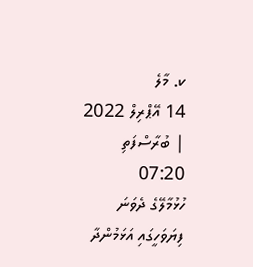ކ. މާލެ
14 އޭޕްރިލް 2022 | ބުރާސްފަތި 07:20
ހުޅުމާލޭގެ ދެވަނަ ފިޔަވަހީގައި އަޅަމުންދާ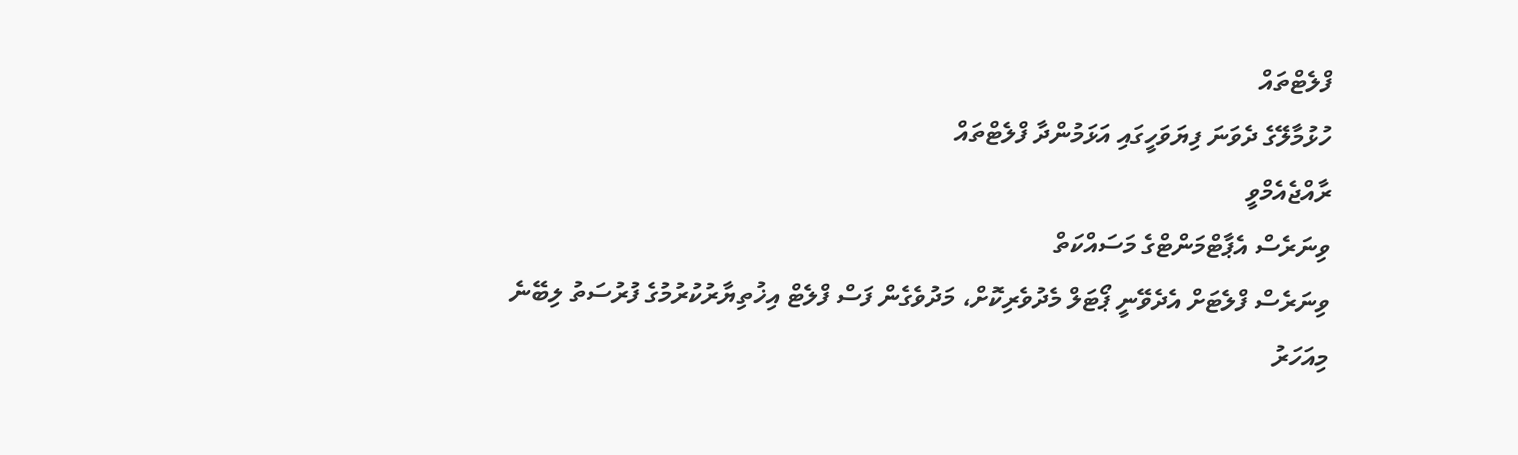ފްލެޓްތައް
ހުޅުމާލޭގެ ދެވަނަ ފިޔަވަހީގައި އަޅަމުންދާ ފްލެޓްތައް
ރާއްޖެއެމްވީ
ވިނަރެސް އެޕާޓްމަންޓްގެ މަސައްކަތް
ވިނަރެސް ފްލެޓަށް އެދެވޭނީ ޕޯޓަލް މެދުވެރިކޮށް، މަދުވެގެން ފަސް ފްލެޓް އިޚުތިޔާރުކުރުމުގެ ފުރުސަތު ލިބޭނެ
މިއަހަރު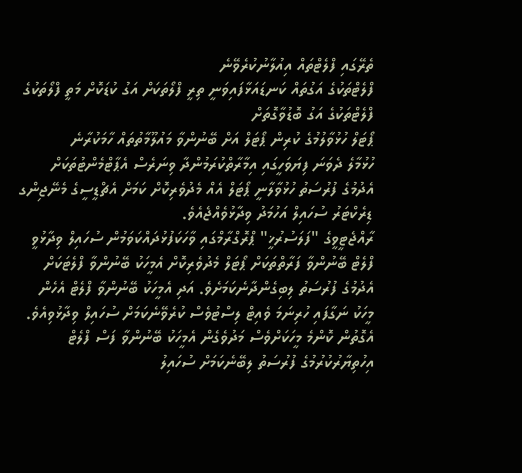ތެރޭގައި ފްލެޓްތައް އިއުލާނުކުރެވޭނެ
ފްލެޓްތަކުގެ އަގުތައް ކަނޑައަޅާފައިވަނީ ތިރީ ފްލޯތަކަށް އަގު ކުޑަކޮށް މަތީ ފްލޯތަކުގެ ފްލެޓްތަކުގެ އަގު ބޮޑުވާގޮތަށް
ޕޯޓަލް ހުޅުވާލުމުގެ ކުރިން ޕޯޓަލް އަށް ބޭނުންވާ މައުލޫމާތުތައް ހާމަކުރާނެ
ހުޅުމާލެ ދެވަނަ ފިޔަވަހީގައި އިމާރާތްކުރަމުންދާ ވިނަރެސް އެޕާޓްމެންޓުތަކަށް އެދުމުގެ ފުރުސަތު ހުޅުވާލާނީ ޕޯޓަލް އެއް މެދުވެރިކޮށް ކަމަށް އެޗްޑީސީގެ މެނޭޖިންގ ޑިރެކްޓަރު ސުހައިލް އަހުމަދު ވިދާޅުވެއްޖެއެވެ.
ރާއްޖެޓީވީގެ "ފަލަސުރުޚީ" ޕްރޮގްރާމްގައި ވާހަކަފުޅުދައްކަވަމުން ސުހައިލް ވިދާޅުވީ ފްލެޓް ބޭނުންވާ ފަރާތްތަކަށް ޕޯޓަލް މެދުވެރިކޮށް އެމީހަކު ބޭނުންވާ ފްލެޓަކަށް އެދުމުގެ ފުރުސަތު ލިބިގެންދާނެކަމަށެވެ. އަދި އެމީހަކު ބޭނުންވާ ފްލެޓް އެހެން މީހަކު ނަގާފައި ހުރިނަމަ ވެއިޓް ލިސްޓުވެސް ކުރެވޭނެކަމަށް ސުހައިލް ވިދާޅުވިއެވެ. އެގޮތުން ކޮންމެ މީހަކަށްވެސް މަދުވެގެން އެމީހަކު ބޭނުންވާ ފަސް ފްލެޓް އިހުތިޔާރުކުރުމުގެ ފުރުސަތު ލިބޭނެކަމަށް ސުހައިލު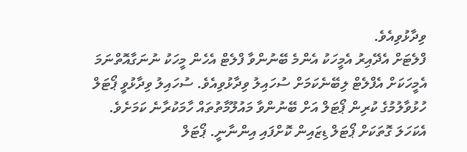ވިދާޅުވިއެވެ.
ފްލެޓަށް އެދޭއިރު އެމީހަކު އެންމެ ބޭނުންވާ ފްލެޓް އެހެން މީހަކު ނުނަގާއޮތްނަމަ އެމީހަކަށް އެފްލެޓް ލިބޭނެކަމަށް ސުހައިލު ވިދާޅުވިއެވެ. ސުހައިލު ވިދާޅުވީ ޕޯޓަލް ހުޅުވާލުމުގެ ކުރިން ޕޯޓަލް އަށް ބޭނުންވާ މައުލޫމާތުތައް ހާމަކުރާނެ ކަމަށެވެ.
އެކަހަލަ ގޮތަކަށް ޕޯޓަލް ޑިޒައިން ކޮށްފައި އިންނާނީ. ޕޯޓަލް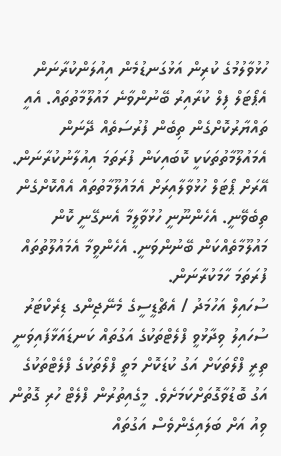ހުޅުވާލުމުގެ ކުރިން އަޅުގަނޑުމެން އިއުލަންކުރާނަން އެޕޯޓަލް ފިލް ކުރާއިރު ބޭނުންވާނެ މައުލޫމާތުތައް. އެއީ ތައްޔާރުކޮށްގެން ތިބެން ފުރުސަތެއް ދޭނަން އެމައުލޫމާތުތަކަކީ ކޮބައިކަން ފުރަތަމަ އިއުލާނުކުރާނަން. އޭރަށް ޕޯޓަލް ހުޅުވާލާއިރަށް އެމައުލޫމާތުތައް އެއްކޮށްގެން ތިބެވޭނީ. އެހެންނޫނީ ހުޅުވާލީމާ އެނގޭނީ ކޮން މައުލޫމާތެއްކަން ބޭނުންވަނީ. އެހެންވީމާ އެމައުލޫތުތައް ފުރަތަމަ ހާމަކުރާނަން.
ސުހައިލް އަހުމަދު / އެޗްޑީސީގެ މެނޭޖިންގ ޑިރެކްޓަރު
ސުހައިލު ވިދާޅުވީ ފްލެޓްތަކުގެ އަގުތައް ކަނޑައަޅާފައިވަނީ ތިރީ ފްލޯތަކަށް އަގު ކުޑަކޮށް މަތީ ފްލޯތަކުގެ ފްލެޓްތަކުގެ އަގު ބޮޑުވާގޮތަށްކަމަށެވެ. މީގެއިތުރުން ފްލެޓް ހުރި ގޮތުން ވިއު އަށް ބަލައިގެންވެސް އަގުތައް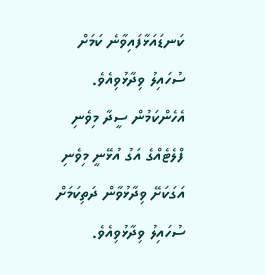ކަނޑައަޅާފައިވާނެ ކަމަށް ސުހައިލު ވިދާޅުވިއެވެ.
އެހެންކަމުން ސީދާ މިވެނި ފްލެޓެއްގެ އަގު އުޅޭނީ މިވެނި އަގަކަށޭ ވިދާޅުވާން ދަތިކަމަށް ސުހައިލު ވިދާޅުވިއެވެ.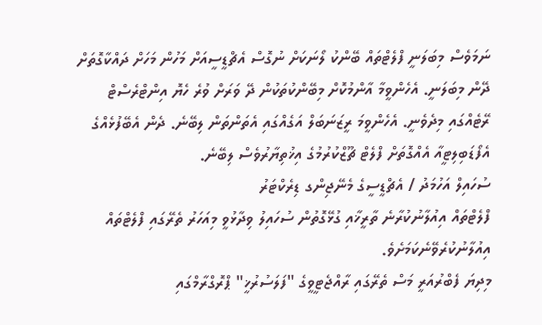ނަމަވެސް މިބަލަނީ ފްލެޓްތައް ބޭންކު ލޯނަކަށް ނުގޮސް އެޗްޑީސީއަށް މަހުން މަހަށް ދައްކާގޮތަށް ދޭން މިބަލަނީ. އެހެންވީމާ އާންމުކޮށް މިބޭންކުތަކުން ދޭ ވަރަށް ވުރެ ހެޔޮ އިންޓްރެސްޓް ރޭޓެއްގައި މިދެވެނީ. އެހެންވީމަ ރީޒަނަބަލް އަގެއްގައި އެތަންތަން ލިބޭނެ. ދެން އެބޭފުޅެއްގެ އެފޯޑަބިލިޓީއާ އެއްގޮތަށް ފްލެޓް ޗޫޒްކުރުމުގެ އިޚުތިޔާރުވެސް ލިބޭނެ.
ސުހައިލް އަހުމަދު / އެޗްޑީސީގެ މެނޭޖިންގ ޑިރެކްޓަރު
ފްލެޓްތައް އިއުލާނުކުރާނެ ތާރީޚާއި ގުޅޭގޮތުން ސުހައިލު ވިދާޅުވީ މިއަހަރު ތެރޭގައި ފްލެޓްތައް އިއުލާނުކުރެވޭނެކަމަށެވެ.
މިދިޔަ ފެބްރުއަރީ މަސް ތެރޭގައި ރާއްޖެޓީވީގެ "ފަލަސުރުޚީ" ޕްރޮގްރާމްގައި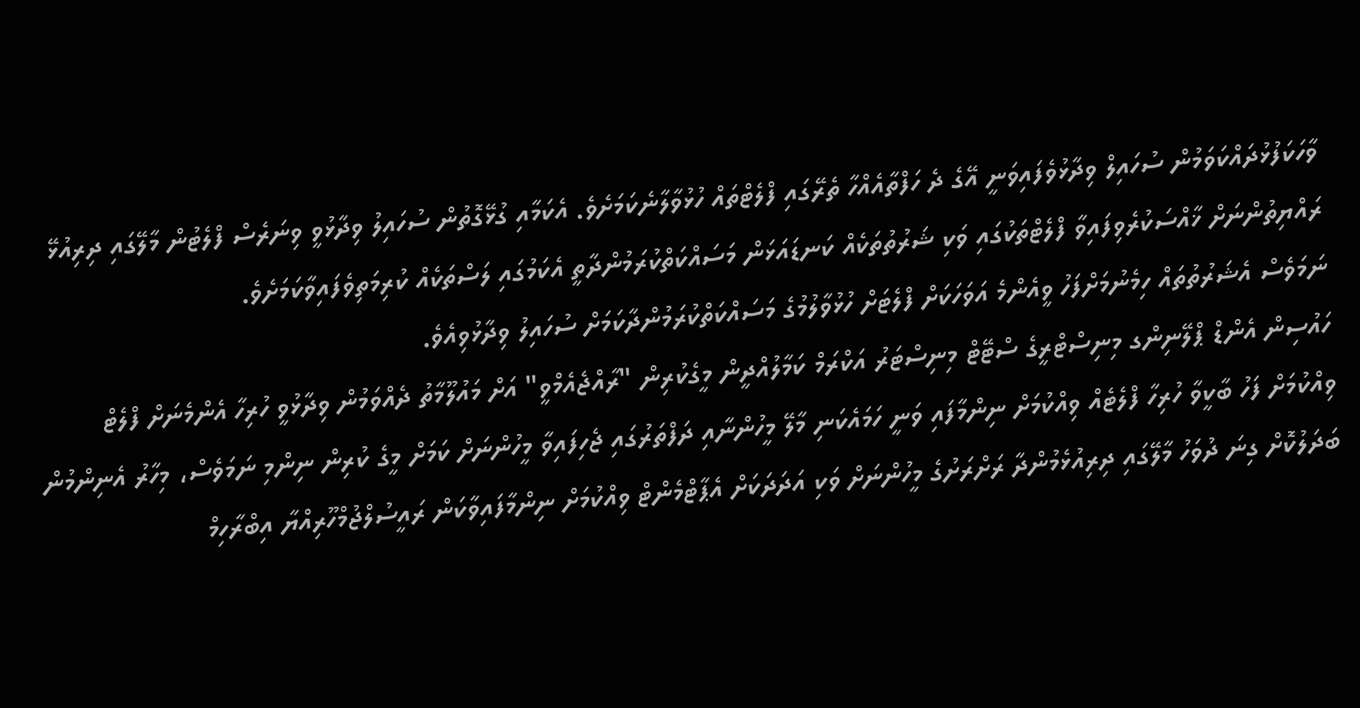ވާހަކަފުޅުދައްކަވަމުން ސުހައިލް ވިދާޅުވެފައިވަނީ އޭގެ ދެ ހަފްތާއެއްހާ ތެރޭގައި ފްލެޓްތައް ހުޅުވާލާނެކަމަށެވެ. އެކަމާއި ގުޅޭގޮތުން ސުހައިލު ވިދާޅުވީ ވިނަރެސް ފްލެޓުން މާލޭގައި ދިރިއުޅޭ ރައްޔިތުންނަށް ޚާއްސަކުރެވިފައިވާ ފްލެޓްތަކުގައި ވަކި ޝަރުތުތަކެއް ކަނޑައަޅަން މަސައްކަތްކުރަމުންދާތީ އެކަމުގައި ލަސްތަކެއް ކުރިމަތިވެފައިވާކަމަށެވެ.
ނަމަވެސް އެޝަރުތުތައް ހިމެނުމަށްފަހު ވީއެންމެ އަވަހަކަށް ފްލެޓަށް ހުޅުވާލުމުގެ މަސައްކަތްކުރަމުންދާކަމަށް ސުހައިލު ވިދާޅުވިއެވެ.
ހައުސިން އެންޑް ޕްލޭނިންގ މިނިސްޓްރީގެ ސްޓޭޓް މިނިސްޓަރު އަކްރަމް ކަމާލުއްދީން މީގެކުރިން "ރާއްޖެއެމްވީ" އަށް މައުލޫމާތު ދެއްވަމުން ވިދާޅުވީ ހުރިހާ އެންމެނަށް ފްލެޓް ވިއްކުމަށް ފަހު ބާކީވާ ހުރިހާ ފްލެޓެއް ވިއްކުމަށް ނިންމާފައި ވަނީ ހަމައެކަނި މާލޭ މީހުންނާއި ދަފްތަރުގައި ޖެހިފައިވާ މީހުންނަށް ކަމަށް މީގެ ކުރިން ނިންމި ނަމަވެސް، މިހާރު އެނިންމުން ބަދަލުކޮށް ގިނަ ދުވަހު މާލޭގައި ދިރިއުޅެމުންދާ ރަށްރަށުގެ މީހުންނަށް ވަކި އަދަދަކަށް އެޕާޓްމެންޓް ވިއްކުމަށް ނިންމާފައިވާކަން ރައީސުލްޖުމްހޫރިއްޔާ އިބްރާހިމް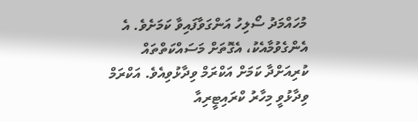މުހައްމަދު ސޯލިހު އަންގަވާފައިވާ ކަމަށެވެ. އެ އެންގެވުމާއެކު، އެގޮތަށް މަސައްކަތްތައް ކުރިއަށްދާ ކަމަށް އަކްރަމް ވިދާޅުވިއެވެ. އަކްރަމް ވިދާޅުވީ މިހާރު ކްރައިޓީރިއާ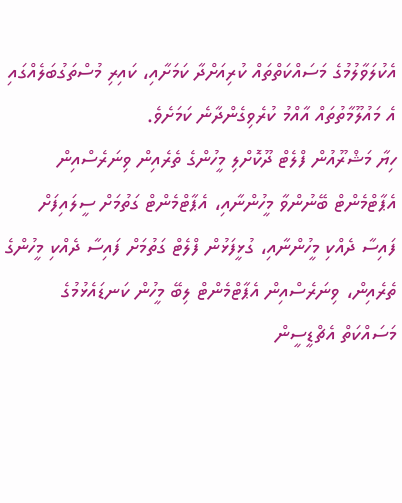އެކުލަވާލުމުގެ މަސައްކަތްތައް ކުރިއަށްދާ ކަމަށާއި، ކައިރި މުސްތަގުބަލެއްގައި އެ މައުލޫމާތުތައް އާއްމު ކުރެވިގެންދާނެ ކަމަށެވެ.
ހިޔާ މަޝްރޫއުން ފްލެޓް ދޫކޮށްލި މީހުންގެ ތެރެއިން ވިނަރެސްއިން އެޕާޓްމެންޓް ބޭނުންވާ މީހުންނާއި، އެޕާޓްމެންޓް ގަތުމަށް ސީލައިފަށް ފައިސާ ދެއްކި މީހުންނާއި، ގުޅީފަޅުން ފްލެޓް ގަތުމަށް ފައިސާ ދެއްކި މީހުންގެ ތެރެއިން، ވިނަރެސްއިން އެޕާޓްމެންޓް ލިބޭ މީހުން ކަނޑައެޅުމުގެ މަސައްކަތް އެޗްޑީސީން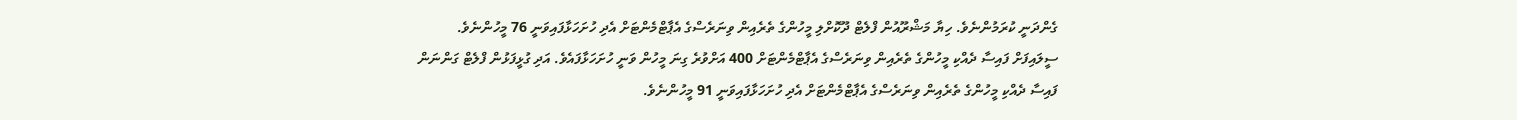ގެންދަނީ ކުރަމުންނެވެ. ހިޔާ މަޝްރޫއުން ފްލެޓް ދޫކޮށްލި މީހުންގެ ތެރެއިން ވިނަރެސްގެ އެޕާޓްމެންޓަށް އެދި ހުށަހަޅާފައިވަނީ 76 މީހުންނެވެ. ސީލައިފަށް ފައިސާ ދެއްކި މީހުންގެ ތެރެއިން ވިނަރެސްގެ އެޕާޓްމެންޓަށް 400 އަށްވުރެ ގިނަ މީހުން ވަނީ ހުށަހަޅާފައެވެ. އަދި ގުޅީފަޅުން ފްލެޓް ގަންނަން ފައިސާ ދެއްކި މީހުންގެ ތެރެއިން ވިނަރެސްގެ އެޕާޓްމެންޓަށް އެދި ހުށަހަޅާފައިވަނީ 91 މީހުންނެވެ.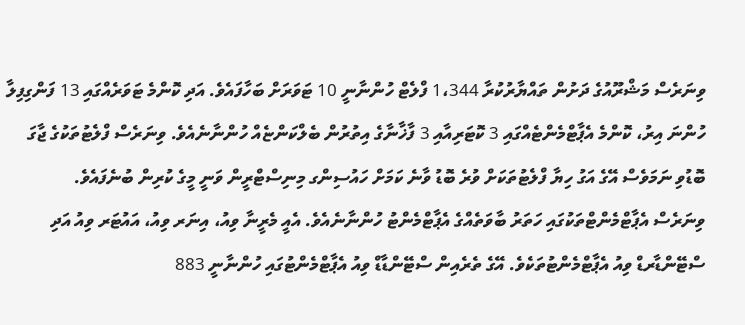ވިނަރެސް މަޝްރޫއުގެ ދަށުން ތައްޔާރުކުރާ 1،344 ފްލެޓް ހުންނާނީ 10 ޓަވަރަށް ބަހާފައެވެ. އަދި ކޮންމެ ޓަވަރެއްގައި 13 ފަންގިފިލާ ހުންނަ އިރު، ކޮންމެ އެޕާޓްމެންޓެއްގައި 3 ކޮޓަރިއާއި 3 ފާޚާނާގެ އިތުރުން ބެލްކަންޏެއް ހުންނާނެއެވެ. ވިނަރެސް ފްލެޓުތަކުގެ ޖާގަ ބޮޑުވި ނަމަވެސް އޭގެ އަގު ހިޔާ ފްލެޓުތަކަށް ވުރެ ބޮޑު ވާނެ ކަމަށް ހައުސިންގ މިނިސްޓްރީން ވަނީ މީގެ ކުރިން ބުނެފައެވެ.
ވިނަރެސް އެޕާޓްމެންޓްތަކުގައި ހަތަރު ބާވަތެއްގެ އެޕާޓްމެންޓު ހުންނާނެއެވެ. އެއީ މެރީނާ ވިއު، އިނަރ ވިއު، އައުޓަރ ވިއު އަދި ސްޓޭންޑާރޑް ވިއު އެޕާޓްމެންޓުތަކެވެ. އޭގެ ތެރެއިން ސްޓޭންޑާޑް ވިއު އެޕާޓްމެންޓުގައި ހުންނާނީ 883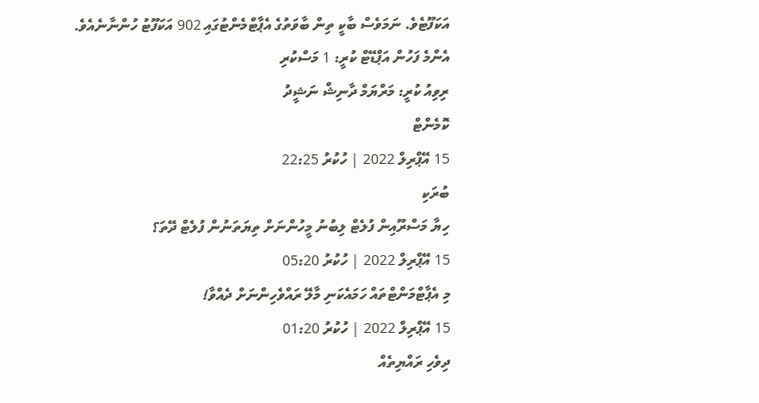އަކަފޫޓެވެ. ނަމަވެސް ބާކީ ތިން ބާވަތުގެ އެޕާޓްމެންޓުގައި 902 އަކަފޫޓު ހުންނާނެއެވެ.
އެންމެ ފަހުން އަޕްޑޭޓް ކުރީ: 1 މަސްކުރި
ރިވިއު ކުރީ: މަރްޔަމް ދާނިޝް ނަޝީދު
ކޮމެންޓް
15 އޭޕްރިލް 2022 | ހުކުރު 22:25
ބުރަކި
ހިޔާ މަސްރޫއިން ފުލެޓް ލިބުނު މީހުންނަށް ތިޔަތަނުން ފުލެޓް ދޭތަ؟
15 އޭޕްރިލް 2022 | ހުކުރު 05:20
މި އެޕާޓްމަންޓްތައް ހަމައެކަނި މާލޭ ރައްވެހިންނަށް ދެއްވާ!
15 އޭޕްރިލް 2022 | ހުކުރު 01:20
ދިވެހި ރައްޔިތެއް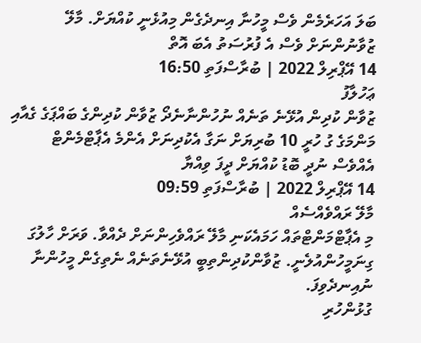ބަލަ އަހަރެމެން ވެސް މީހުނާ އިނދެގެން މިއުޅެނީ ކުއްޔަށް. މާލޭ ޒުވާނުންނަށް ވެސް އެ ފުރުސަތު އެބަ އޮތް
14 އޭޕްރިލް 2022 | ބުރާސްފަތި 16:50
ޢަހުލާފު
ޒުވާން ކުދިން އުޅޭނެ ތަނެއް ނުހުންނާނެދޯ ޒުވާން ކުދިންގެ ބައްޕަގެ ގެއާއި މަންމަގެ ގު ހުރީ 10 ބުރިޔަށް ނަގާ އެކުދިނަށް އެންމެ އެޕާޓްމެންޓް އެއްވެސް ނުދީ ބޮޑު ކުއްޔަށް ދީފަ ވިއްޔާ
14 އޭޕްރިލް 2022 | ބުރާސްފަތި 09:59
މާލޭ ރައްވެއްސެއް
މި އެޕާޓްމަންޓްތައް ހަމައެކަނި މާލޭ ރައްވެހިންނަށް ދެއްވާ. ވަރަށް ހާލުގަ ގިނަމީހުންއުލެނީ. ޒުވާންކުދިންތިބީ އުޅޭނެތަނެއް ނެތިގެން މީހުންނާ ނުއިނދެވިފަ.
ގުޅުންހުރި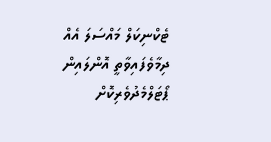ޓެކްނިކަލް މައްސަލަ އެއް ދިމާވެފައިވާތީ އޮންލައިން ޕޯޓަލްމެދުވެރިކޮށް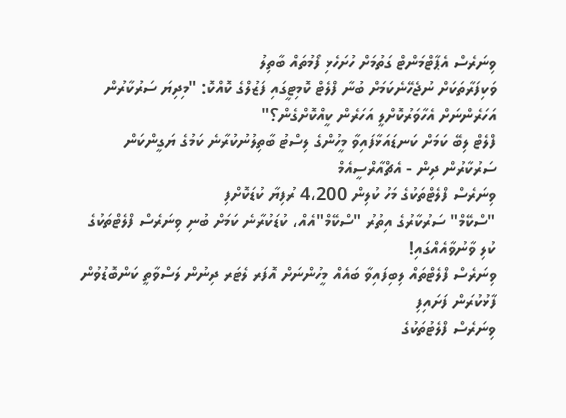ވިނަރެސް އެޕާޓްމަންޓް ގަތުމަށް ހުށަހެޅި ފޯމުތައް ބާތިލު
ވަކިފަރާތަކަށް ނުޖެހޭނެކަމަށް ބުނާ ފްލެޓް ކޮމިޓީގައި ފަޒުލްގެ ކޮއްކޮ: "މިދިޔަ ސަރުކާރުން އަހަރެންނަށް އެހާވަރުކޮށްލީ އަހަރެން ކީއްކޮށްގެން؟"
ފްލެޓް ލިބޭ ކަމަށް ކަނޑައަޅާފައިވާ މީހުންގެ ލިސްޓު ބާތިލުނުކުރާނެ ކަމުގެ ޔަގީންކަން ސަރުކާރުން ދިން - އެޗްއާރްސީއެމް
ވިނަރެސް ފްލެޓްތަކުގެ މަހު ކުލިން 4،200 ރުފިޔާ ކުޑަކޮށްފި
"ސްކޭމް" ސަރުކާރުގެ އިތުރު "ސްކޭމް"އެއް، ކުޑަކުރާނެ ކަމަށް ބުނި ވިނަރެސް ފްލެޓްތަކުގެ ކުލި ވާނުވާއެއްގައި!
ވިނަރެސް ފްލެޓްތައް ލިބިފައިވާ ބައެއް މީހުންނަށް އޮފަރ ލެޓަރ ދިނުން ލަސްވާތީ ކަންބޮޑުވުން ފާޅުކުރަން ފަށައިފި
ވިނަރެސް ފްލެޓުތަކުގެ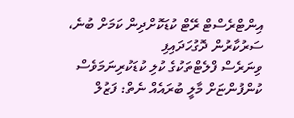އިންޓްރެސްޓް ރޭޓް ކުޑަކޮށްދިން ކަމަށް ބުނެ، ސަރުކާރުން ދޮގުހަދައިފި
ވިނަރެސް ފްލެޓްތަކުގެ ކުލި ކުޑަކުރިނަމަވެސް ކުންފުންޏަށް މާލީ ބުރައެއް ނެތް: ފަޒުލް